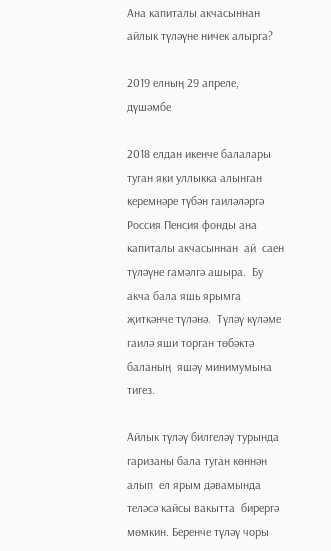Ана капиталы акчасыннан айлык түләүне ничек алырга?

2019 елның 29 апреле, дүшәмбе

2018 елдан икенче балалары туган яки уллыкка алынган керемнәре түбән гаиләләргә  Россия Пенсия фонды ана капиталы акчасыннан  ай  саен түләүне гамәлгә ашыра.  Бу акча бала яшь ярымга җиткәнче түләнә.  Түләү күләме  гаилә яши торган төбәктә баланың  яшәү минимумына тигез.

Айлык түләү билгеләү турында  гаризаны бала туган көннән алып  ел ярым дәвамында теләсә кайсы вакытта  бирергә мөмкин. Беренче түләү чоры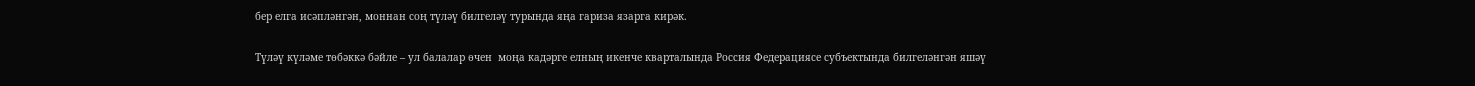бер елга исәпләнгән, моннан соң түләү билгеләү турында яңа гариза язарга кирәк.

Түләү күләме төбәккә бәйле – ул балалар өчен  моңа кадәрге елның икенче кварталында Россия Федерациясе субъектында билгеләнгән яшәү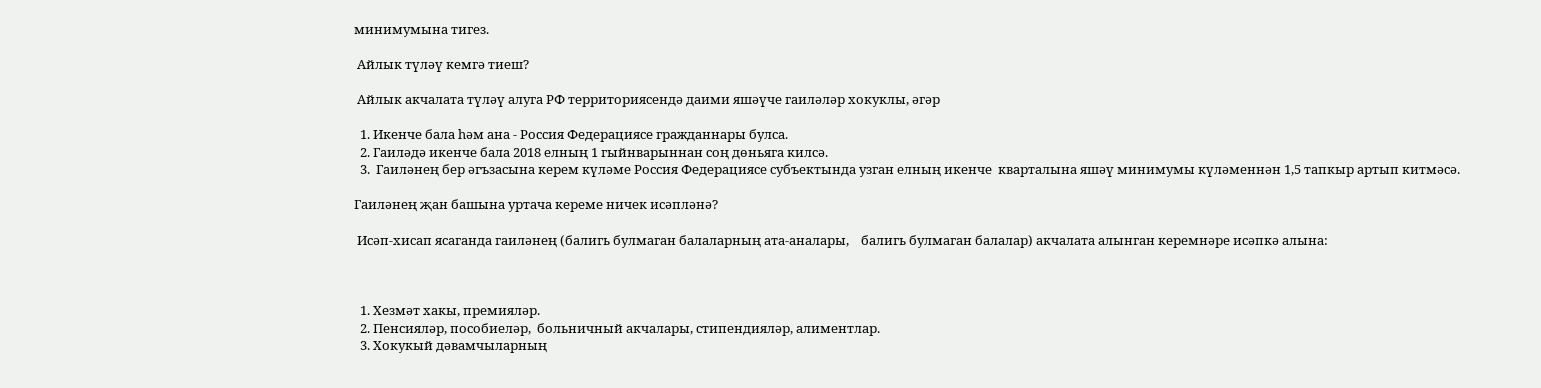минимумына тигез.

 Айлык түләү кемгә тиеш?

 Айлык акчалата түләү алуга РФ территориясендә даими яшәүче гаиләләр хокуклы, әгәр

  1. Икенче бала һәм ана - Россия Федерациясе гражданнары булса.
  2. Гаиләдә икенче бала 2018 елның 1 гыйнварыннан соң дөньяга килсә.
  3.  Гаиләнең бер әгъзасына керем күләме Россия Федерациясе субъектында узган елның икенче  кварталына яшәү минимумы күләменнән 1,5 тапкыр артып китмәсә.

Гаиләнең җан башына уртача кереме ничек исәпләнә?

 Исәп-хисап ясаганда гаиләнең (балигь булмаган балаларның ата-аналары,    балигь булмаган балалар) акчалата алынган керемнәре исәпкә алына:



  1. Хезмәт хакы, премияләр.
  2. Пенсияләр, пособиеләр,  больничный акчалары, стипендияләр, алиментлар.
  3. Хокукый дәвамчыларның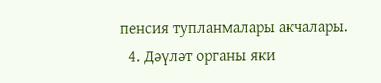пенсия тупланмалары акчалары.
  4. Дәүләт органы яки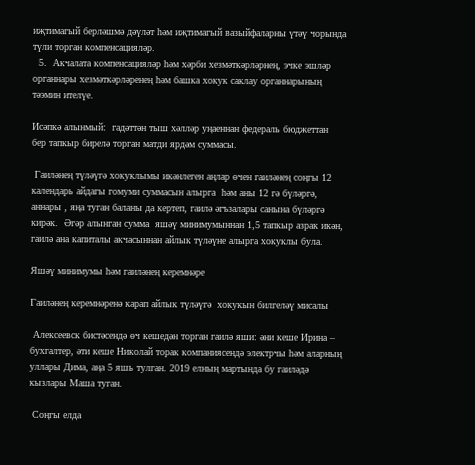иҗтимагый берләшмә дәүләт һәм иҗтимагый вазыйфаларны үтәү чорында түли торган компенсацияләр.
  5.  Акчалата компенсацияләр һәм хәрби хезмәткәрләрнең, эчке эшләр органнары хезмәткәрләренең һәм башка хокук саклау органнарының тәэмин ителүе.

Исәпкә алынмый:  гадәттән тыш хәлләр уңаеннан федераль бюджеттан  бер тапкыр бирелә торган матди ярдәм суммасы.

 Гаиләнең түләүгә хокуклымы икәнлеген аңлар өчен гаиләнең соңгы 12 календарь айдагы гомуми суммасын алырга  һәм аны 12 гә бүләргә, аннары , яңа туган баланы да кертеп, гаилә әгъзалары санына бүләргә кирәк.  Әгәр алынган сумма  яшәү минимумыннан 1,5 тапкыр азрак икән, гаилә ана капиталы акчасыннан айлык түләүне алырга хокуклы була.

Яшәү минимумы һәм гаиләнең керемнәре

Гаиләнең керемнәренә карап айлык түләүгә  хокукын билгеләү мисалы

 Алексеевск бистәсендә өч кешедән торган гаилә яши: әни кеше Ирина – бухгалтер, әти кеше Николай торак компаниясендә электрчы һәм аларның уллары Дима, аңа 5 яшь тулган. 2019 елның мартында бу гаиләдә кызлары Маша туган.

 Соңгы елда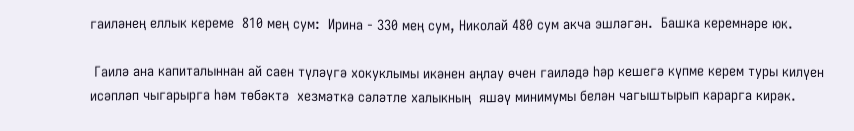гаиләнең еллык кереме  810 мең сум:  Ирина - 330 мең сум, Николай 480 сум акча эшләгән.  Башка керемнәре юк.

 Гаилә ана капиталыннан ай саен түләүгә хокуклымы икәнен аңлау өчен гаиләдә һәр кешегә күпме керем туры килүен исәпләп чыгарырга һәм төбәктә  хезмәткә сәләтле халыкның  яшәү минимумы белән чагыштырып карарга кирәк.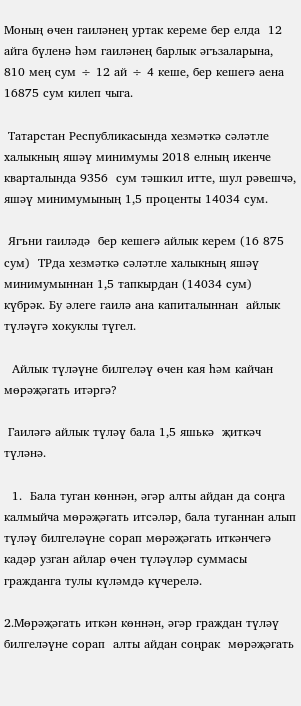Моның өчен гаиләнең уртак кереме бер елда  12 айга бүленә һәм гаиләнең барлык әгъзаларына, 810 мең сум ÷ 12 ай ÷ 4 кеше, бер кешегә аена 16875 сум килеп чыга.

 Татарстан Республикасында хезмәткә сәләтле халыкның яшәү минимумы 2018 елның икенче кварталында 9356  сум тәшкил итте, шул рәвешчә, яшәү минимумының 1,5 проценты 14034 сум.

 Ягъни гаиләдә  бер кешегә айлык керем (16 875 сум)  ТРда хезмәткә сәләтле халыкның яшәү минимумыннан 1,5 тапкырдан (14034 сум)   күбрәк. Бу әлеге гаилә ана капиталыннан  айлык түләүгә хокуклы түгел.

  Айлык түләүне билгеләү өчен кая һәм кайчан мөрәҗәгать итәргә?

 Гаиләгә айлык түләү бала 1,5 яшькә  җиткәч түләнә.

  1.  Бала туган көннән, әгәр алты айдан да соңга калмыйча мөрәҗәгать итсәләр, бала туганнан алып түләү билгеләүне сорап мөрәҗәгать иткәнчегә кадәр узган айлар өчен түләүләр суммасы гражданга тулы күләмдә күчерелә.

2.Мөрәҗәгать иткән көннән, әгәр граждан түләү билгеләүне сорап  алты айдан соңрак  мөрәҗәгать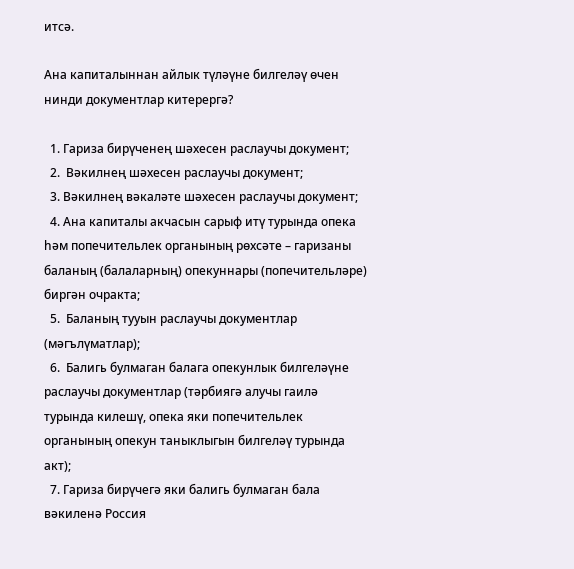итсә.

Ана капиталыннан айлык түләүне билгеләү өчен нинди документлар китерергә?

  1. Гариза бирүченең шәхесен раслаучы документ;
  2.  Вәкилнең шәхесен раслаучы документ;
  3. Вәкилнең вәкаләте шәхесен раслаучы документ;
  4. Ана капиталы акчасын сарыф итү турында опека һәм попечительлек органының рөхсәте – гаризаны баланың (балаларның) опекуннары (попечительләре) биргән очракта;
  5.  Баланың тууын раслаучы документлар (мәгълүматлар);
  6.  Балигь булмаган балага опекунлык билгеләүне раслаучы документлар (тәрбиягә алучы гаилә турында килешү, опека яки попечительлек органының опекун таныклыгын билгеләү турында акт);
  7. Гариза бирүчегә яки балигь булмаган бала вәкиленә Россия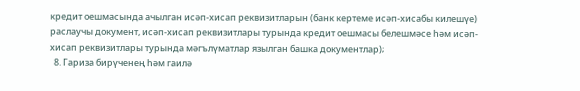кредит оешмасында ачылган исәп-хисап реквизитларын (банк кертеме исәп-хисабы килешүе) раслаучы документ, исәп-хисап реквизитлары турында кредит оешмасы белешмәсе һәм исәп-хисап реквизитлары турында мәгълүматлар язылган башка документлар);
  8. Гариза бирүченең һәм гаилә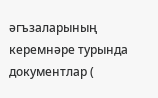әгъзаларының керемнәре турында  документлар (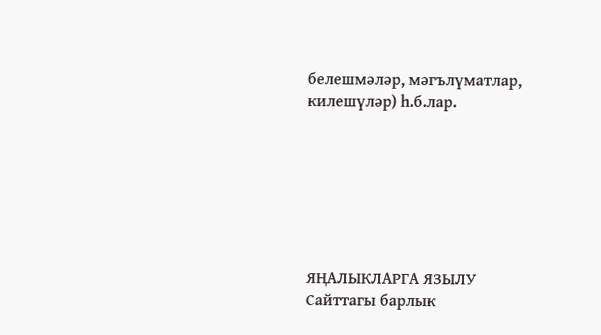белешмәләр, мәгълүматлар, килешүләр) һ.б.лар.







ЯҢАЛЫКЛАРГА ЯЗЫЛУ
Сайттагы барлык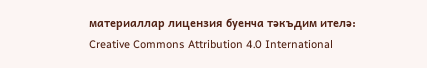материаллар лицензия буенча тәкъдим ителә:
Creative Commons Attribution 4.0 International